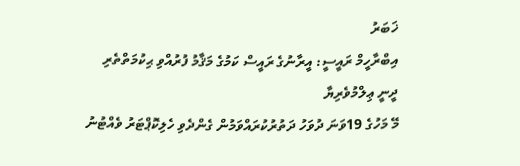ޚަބަރު
އިބްރާހީމް ރައީސީ: އީރާނުގެ ރައީސް ކަމުގެ މަޤާމު ފުރުއްވި ޙިކުމަތްތެރި ދީނީ ޢިލްމުވެރިޔާ
މޭ މަހުގެ 19ވަނަ ދުވަހު ދަތުރުކުރައްވަމުން ގެންދެވި ހެލިކޮޕްޓަރު ވެއްޓުނު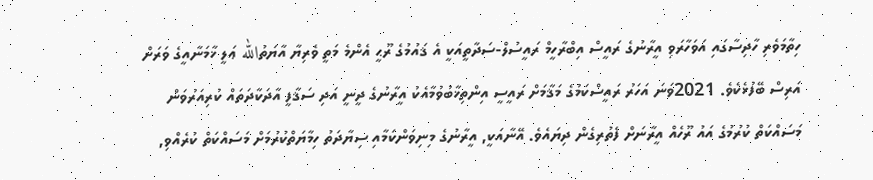ހިތާމަވެރި ހާދިސާގައި އަވަހާރަވި އީރާނުގެ ރައީސް އިބްރާހީމް ރައީސުލް-ސަދާތީއަކީ އެ ޤައުމުގެ ރޫޙީ އެންމެ މަތީ ވެރިޔާ އާޔަތުالله ޢަލީ ޚާމަނާއީގެ ވަރަށް އަރިސް ބޭފުޅެކެވެ. 2021ވަނަ އަހަރު ރައީސްކަމުގެ މަޤާމަށް ރައީސީ އިންތިޚާބުވުމާއެކު އީރާނުގެ ދީނީ އަދި ސަޤާފީ އާދަކާދަތައް ކުރިއަރުވަން މަސައްކަތް ކުރުމުގެ އައު ރޫހެއް އީރާނަށް ފެތުރިގެން ދިޔައެވެ. އޭނާއަކީ, އީރާނުގެ މިނިވަންކަމާއި ސިޔާދަތު ހިމާޔަތްކުރުމަށް މަސައްކަތް ކުރެއްވި,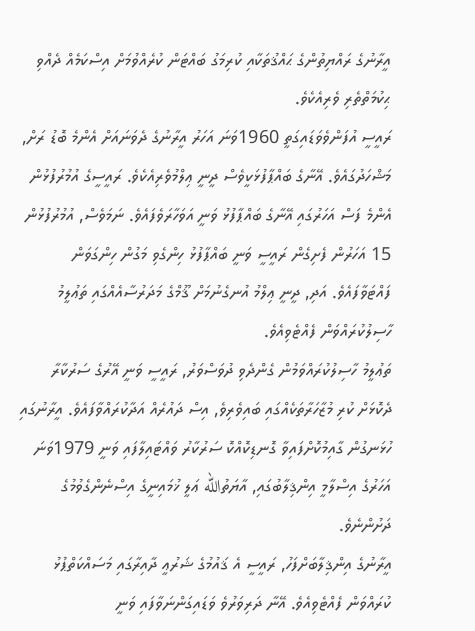އީރާނުގެ ރައްޔިތުންގެ ޙައްޤުތަކާއި ކުރިމަގު ބައްޓަން ކުރެއްވުމަށް އިސްކަމެއް ދެއްވި ޙިކުމަތްތެރި ވެރިއެކެވެ.
ރައީސީ އުފަންވެވަޑައިގަތީ 1960ވަނަ އަހަރު އީރާނުގެ ދެވަނައަށް އެންމެ ބޮޑު ރަށް, މަޝްހަދުގައެވެ. އޭނާގެ ބައްޕާފުޅަކީވެސް ދީނީ ޢިލްމުވެރިއެކެވެ. ރައީސީގެ އުމުރުފުޅުން އެންމެ ފަސް އަހަރުގައި އޭނާގެ ބައްޕާފުޅު ވަނީ އަވަހާރަވެފައެވެ. ނަމަވެސް, އުމުރުފުޅުން 15 އަހަރުން ފެށިގެން ރައީސީ ވަނީ ބައްޕާފުޅު ހިންގެވި މަގުން ހިންގަވަން ފައްޓަވާފައެވެ. އަދި, ދީނީ ޢިލްމު އުނގެނުމަށް ޤޫމްގެ މަދަރުސާއެއްގައި ތަޢުލީމު ހާސިލުކުރައްވަން ފެއްޓެވިއެވެ.
ތަޢުލީމު ހާސިލުކުރައްވަމުން ގެންދެވި ދުވަސްވަރު, ރައީސީ ވަނީ އޭރުގެ ސަރުކާރާ ދެކޮޅަށް ކުރި މުޒާހަރާތަކެއްގައި ބައިވެރިވެ, އިސް ދައުރެއް އަދާކުރައްވާފައެވެ. އީރާނުގައި ހުޅަނގުން ގާއިމުކޮށްފައިވާ ގޮނޑިކޮއްކޮ ސަރުކާރު ވައްޓައިލާފައި ވަނީ 1979ވަނަ އަހަރުގެ އިސްލާމީ އިންޤިލާބުގައި, އާޔަތުالله ޢަލީ ޚުމައިނީގެ އިސްނެންގެވުމުގެ ދަށުންނެވެ.
އީރާނުގެ އިންޤިލާބަށްފަހު, ރައީސީ އެ ޤައުމުގެ ޝަރުޢީ ދާއިރާގައި މަސައްކަތްޕުޅު ކުރައްވަން ފެއްޓެވިއެވެ. އޭނާ ދަރިވަރުވެ ވަޑައިގަންނަވާފައި ވަނީ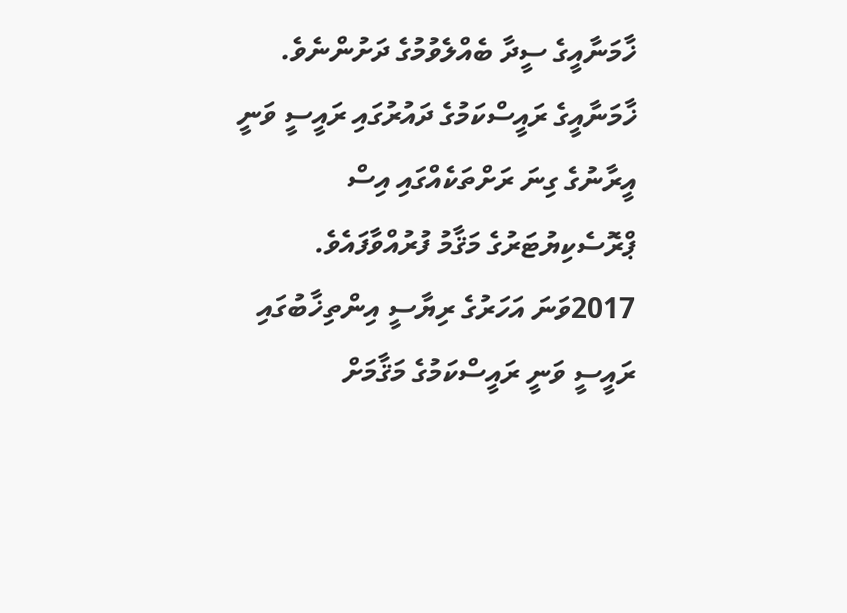ޚާމަނާއީގެ ސީދާ ބެއްލެވުމުގެ ދަށުންނެވެ. ޚާމަނާއީގެ ރައީސްކަމުގެ ދައުރުގައި ރައީސީ ވަނީ އީރާނުގެ ގިނަ ރަށްތަކެއްގައި އިސް ޕްރޮސެކިޔުޓަރުގެ މަޤާމު ފުރުއްވާފައެވެ.
2017ވަނަ އަހަރުގެ ރިޔާސީ އިންތިޚާބުގައި ރައީސީ ވަނީ ރައީސްކަމުގެ މަޤާމަށް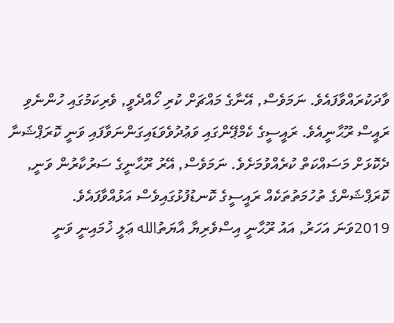ވާދަކުރައްވާފައެވެ. ނަމަވެސް, އޭނާގެ މައްޗަށް ކުރި ހޯއްދެވީ, ވެރިކަމުގައި ހުންނެވި ރައީސް ރޫޙާނީއެވެ. ރައީސީގެ ކެމްޕޭންގައި ވަޢުދުވެވަޑައިގަންނަވާފައި ވަނީ ކޮރަޕްޝަނާ ދެކޮޅަށް މަސައްކަތް ކުރެއްވުމަށެވެ. ނަމަވެސް, އޭރު ރޫޙާނީގެ ސަރުކާރުން ވަނީ, ކޮރަޕްޝަންގެ ތުހުމަތުތަކެއް ރައީސީގެ ކޮނޑުފުޅުގައިވެސް އަޅުއްވާފައެވެ.
2019ވަނަ އަހަރު, އައު ރޫޙާނީ އިސްވެރިޔާ އާޔަތުالله ޢަލީ ޚުމައިނީ ވަނީ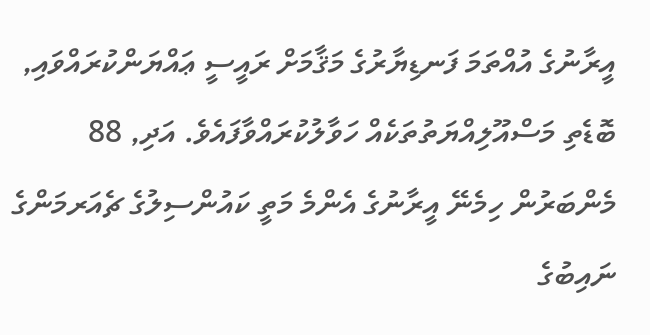އީރާނުގެ އުއްތަމަ ފަނޑިޔާރުގެ މަޤާމަށް ރައީސީ ޢައްޔަންކުރައްވައި, ބޮޑެތި މަސްއޫލިއްޔަތުތަކެއް ހަވާލުކުރައްވާފައެވެ. އަދި, 88 މެންބަރުން ހިމެނޭ އީރާނުގެ އެންމެ މަތީ ކައުންސިލުގެ ޗެއަރމަންގެ ނައިބުގެ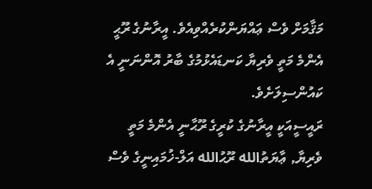މަޤާމަށް ވެސް ޢައްޔަންކުރެއްވިއެވެ. އީރާނުގެ ރޫޙީ އެންމެ މަތީ ވެރިޔާ ކަނޑައެޅުމުގެ ބާރު އޮންނަނީ އެ ކައުންސިލަށެވެ.
ރައީސީއަކީ އީރާނުގެ ކުރީގެ ރޫޙާނީ އެންމެ މަތީ ވެރިޔާ, ޢާޔަތުالله ރޫޙުالله އަލް-ޚުމައިނީގެ ވެސް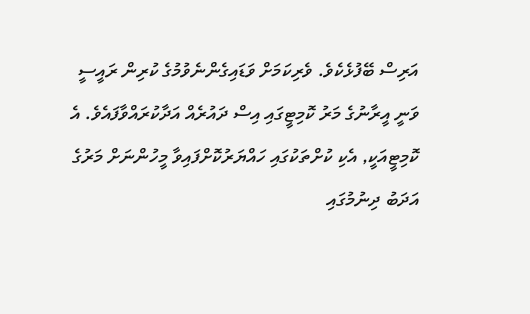އަރިސް ބޭފުޅެކެވެ. ވެރިކަމަށް ވަޑައިގެންނެވުމުގެ ކުރިން ރައީސީ ވަނީ އީރާނުގެ މަރު ކޮމިޓީގައި އިސް ދައުރެއް އަދާކުރައްވާފައެވެ. އެ ކޮމިޓީއަކީ, އެކި ކުށްތަކުގައި ހައްޔަރުކޮށްފައިވާ މީހުންނަށް މަރުގެ އަދަބު ދިނުމުގައި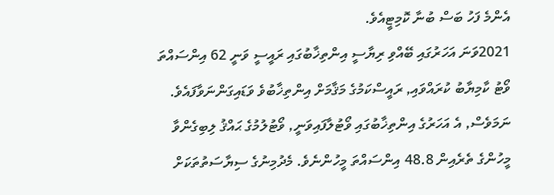އެންމެ ފަހު ބަސް ބުނާ ކޮމިޓީއެވެ.
2021ވަނަ އަހަރުގައި ބޭއްވި ރިޔާސީ އިންތިޚާބުގައި ރައީސީ ވަނީ 62 އިންސައްތަ ވޯޓު ކާމިޔާބު ކުރައްވައި, ރައީސްކަމުގެ މަޤާމަށް އިންތިޚާބުވެ ވަޑައިގަންނަވާފައެވެ. ނަމަވެސް, އެ އަހަރުގެ އިންތިޚާބުގައި ވޯޓުލާފައިވަނީ, ވޯޓުލުމުގެ ޙައްޤު ލިބިގެންވާ މީހުންގެ ތެރެއިން 48.8 އިންސައްތަ މީހުންނެވެ. މެދުމިނުގެ ސިޔާސަތުތަކަށް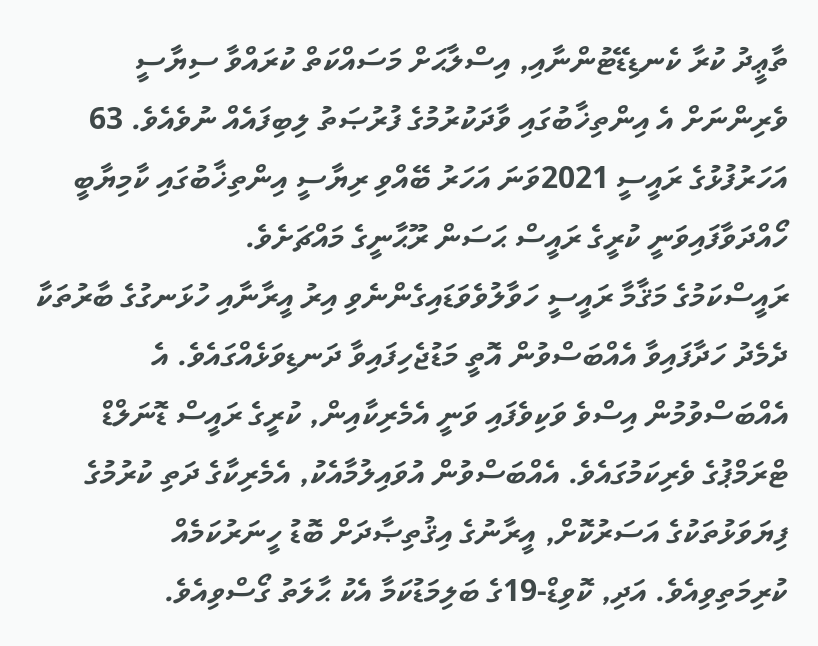ތާޢީދު ކުރާ ކެނޑިޑޭޓުންނާއި, އިސްލާޙަށް މަސައްކަތް ކުރައްވާ ސިޔާސީ ވެރިންނަށް އެ އިންތިޚާބުގައި ވާދަކުރުމުގެ ފުރުޞަތު ލިބިފައެއް ނުވެއެވެ. 63 އަހަރުފުޅުގެ ރައީސީ 2021ވަނަ އަހަރު ބޭއްވި ރިޔާސީ އިންތިޚާބުގައި ކާމިޔާބީ ހޯއްދަވާފައިވަނީ ކުރީގެ ރައީސް ޙަސަން ރޫޙާނީގެ މައްޗަށެވެ.
ރައީސްކަމުގެ މަޤާމާ ރައީސީ ހަވާލުވެވަޑައިގެންނެވި އިރު އީރާނާއި ހުޅަނގުގެ ބާރުތަކާ ދެމެދު ހަދާފައިވާ އެއްބަސްވުން އޮތީ މަޑުޖެހިފައިވާ ދަނޑިވަޅެއްގައެވެ. އެ އެއްބަސްވުމުން އިސްވެ ވަކިވެފައި ވަނީ އެމެރިކާއިން, ކުރީގެ ރައީސް ޑޮނަލްޑް ޓްރަމްޕުގެ ވެރިކަމުގައެވެ. އެއްބަސްވުން އުވައިލުމާއެކު, އެމެރިކާގެ ދަތި ކުރުމުގެ ފިޔަވަޅުތަކުގެ އަސަރުކޮށް, އީރާނުގެ އިޤުތިޞާދަށް ބޮޑު ހީނަރުކަމެއް ކުރިމަތިވިއެވެ. އަދި, ކޮވިޑް-19ގެ ބަލިމަޑުކަމާ އެކު ޙާލަތު ގޯސްވިއެވެ.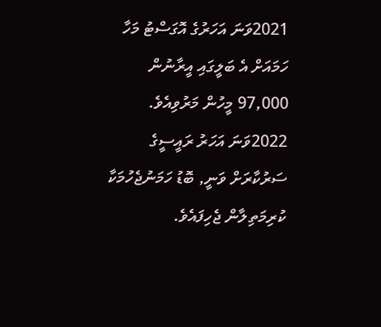2021ވަނަ އަހަރުގެ އޮގަސްޓު މަހާ ހަމައަށް އެ ބަލީގައި އީރާނުން 97,000 މީހުން މަރުވިއެވެ.
2022ވަނަ އަހަރު ރައީސީގެ ސަރުކާރަށް ވަނީ, ބޮޑު ހަމަނުޖެހުމަކާ ކުރިމަތިލާން ޖެހިފައެވެ.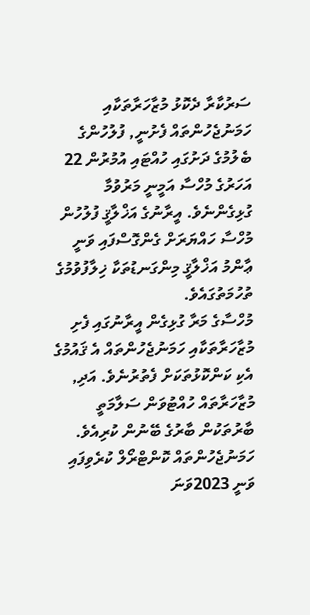ސަރުކާރާ ދެކޮޅު މުޒާހަރާތަކާއި ހަމަނުޖެހުންތައް ފެށުނީ, ފުލުހުންގެ ބެލުމުގެ ދަށުގައި ހުއްޓައި އުމުރުން 22 އަހަރުގެ މުހްސާ އަމީނީ މަރުވުމާ ގުޅިގެންނެވެ. އީރާނުގެ އަޚްލާޤީ ފުލުހުން މުހްސާ ހައްޔަރަށް ގެންގޮސްފައި ވަނީ ޢާންމު އަޚްލާޤީ މިންގަނޑުތަކާ ޚިލާފުވުމުގެ ތުހުމަތުގައެވެ.
މުހްސާގެ މަރާ ގުޅިގެން އީރާނުގައި ފެށި މުޒާހަރާތަކާއި ހަމަނުޖެހުންތައް އެ ޤައުމުގެ އެކި ކަންކޮޅުތަކަށް ފެތުރުނެވެ. އަދި, މުޒާހަރާތައް ހުއްޓުވަން ސަލާމަތީ ބާރުތަކުން ބާރުގެ ބޭނުން ކުރިއެވެ. ހަމަނުޖެހުންތައް ކޮންޓްރޯލް ކުރެވިފައި ވަނީ 2023ވަނަ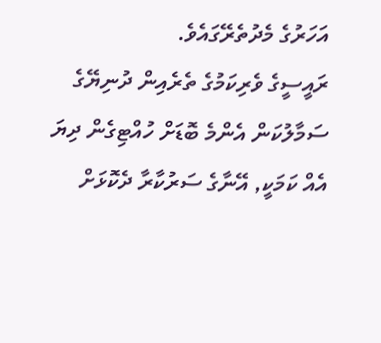އަހަރުގެ މެދުތެރޭގައެވެ.
ރައީސީގެ ވެރިކަމުގެ ތެރެއިން ދުނިޔޭގެ ސަމާލުކަން އެންމެ ބޮޑަށް ހުއްޓިގެން ދިޔަ އެއް ކަމަކީ, އޭނާގެ ސަރުކާރާ ދެކޮޅަށް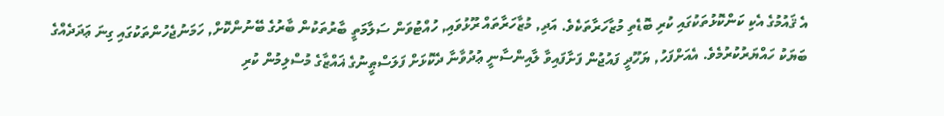އެ ޤައުމުގެ އެކި ކަންކޮޅުތަކުގައި ކުރި ބޮޑެތި މުޒާހަރާތަކެވެ. އަދި, މުޒާހަރާތައް ރޫޅުވައި, ހުއްޓުވަން ސަލާމަތީ ބާރުތަކުން ބާރުގެ ބޭނުންކޮށް, ހަމަނުޖެހުންތަކުގައި ގިނަ ޢަދަދެއްގެ ބަޔަކު ހައްޔަރުކުރުމެވެ. އެއަށްފަހު, ޔަހޫދީ ފައުޖުން ފަށާފައިވާ ލާއިންސާނީ ޢުދުވާނާ ދެކޮޅަށް ފަލަސްޠީނުގެ ޣައްޒާގެ މުސްލިމުން ކުރި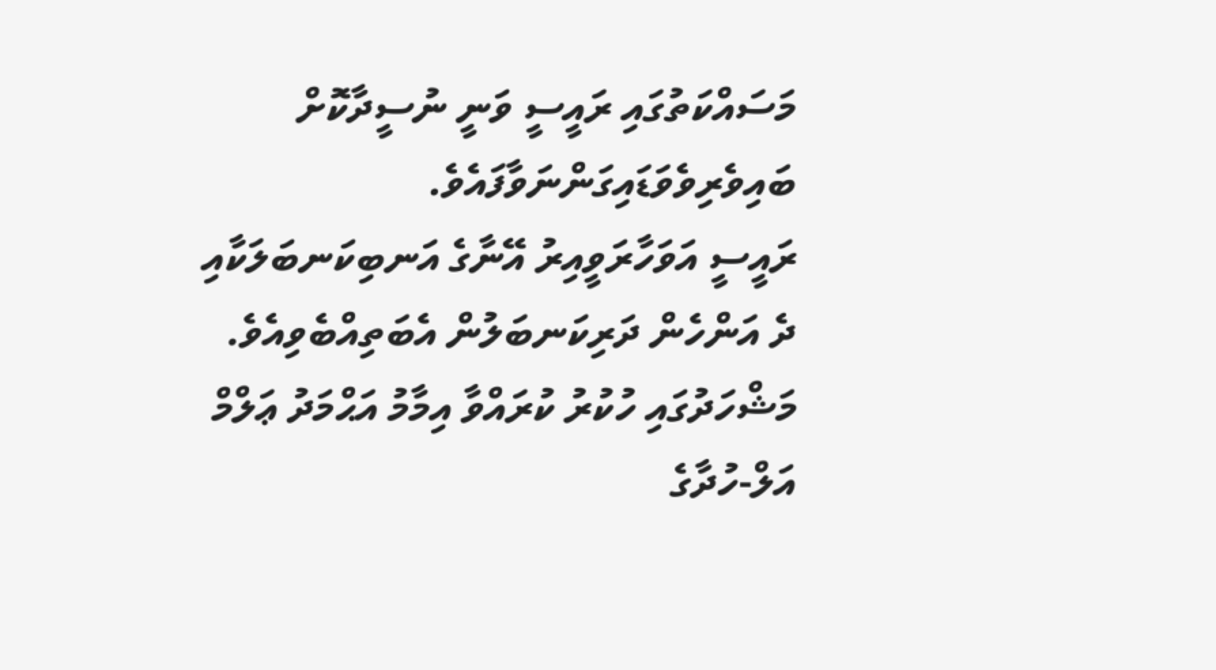މަސައްކަތުގައި ރައީސީ ވަނީ ނުސީދާކޮށް ބައިވެރިވެވަޑައިގަންނަވާފައެވެ.
ރައީސީ އަވަހާރަވީއިރު އޭނާގެ އަނބިކަނބަލަކާއި ދެ އަންހެން ދަރިކަނބަލުން އެބަތިއްބެވިއެވެ. މަޝްހަދުގައި ހުކުރު ކުރައްވާ އިމާމު އަޙްމަދު ޢަލްމް އަލް-ހުދާގެ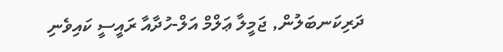ދަރިކަނބަލުން, ޖަމީލާ ޢަލްމް އަލް-ހުދާއާ ރައީސީ ކައިވެނި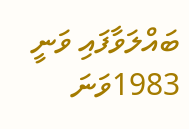ބައްލަވާފައި ވަނީ 1983ވަނަ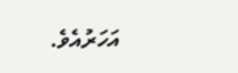އަހަރުއެވެ.